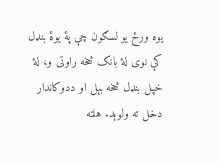يوه ورځ يو لسګون چې پۀ يوۀ بنډل کې نوی لۀ بانک څخه راوتی و، لۀ خپل بنډل څخه بېل او ددوکاندار دخل ته ولوېد. هلته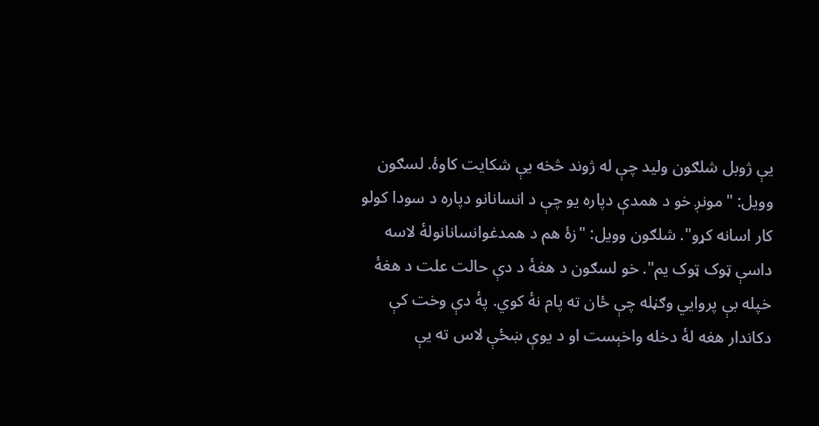يې ژوبل شلګون وليد چې له ژوند څخه يې شکايت کاوۀ. لسګون وويل: "مونږ خو د همدې دپاره يو چې د انسانانو دپاره د سودا کولو کار اسانه کړو". شلګون وويل: "زۀ هم د همدغوانسانانولۀ لاسه داسې ټوک ټوک يم". خو لسګون د هغۀ د دې حالت علت د هغۀ خپله بې پروايي وګڼله چې ځان ته پام نۀ کوي. پۀ دې وخت کې دکاندار هغه لۀ دخله واخېست او د يوې ښځې لاس ته يې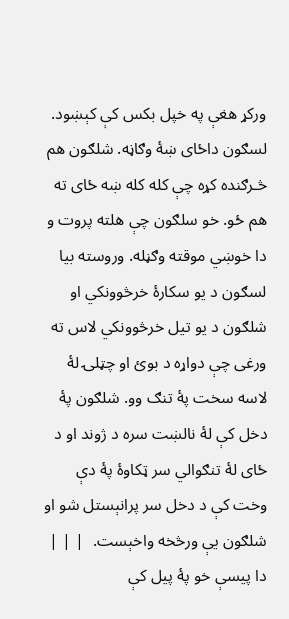ورکړ هغې په خپل بکس کې کېښود. لسګون داځای ښۀ وګاڼه. شلګون هم څـرګنده کړه چې کله کله ښه ځای ته هم ځو. خو سلګون چې هلته پروت و دا خوښي موقته وګڼله. وروسته بيا لسګون د يو سکارۀ خرڅوونکي او شلګون د يو تيل خرڅوونکي لاس ته ورغی چې دواړه د بوئ او چټلۍ لۀ لاسه سخت پۀ تنګ وو. شلګون پۀ دخل کې لۀ نالښت سره د ژوند او د ځای لۀ تنګوالي سر ټکاوۀ پۀ دې وخت کې د دخل سر پرانېستل شو او شلګون يې ورڅخه واخېست.  | | | دا پيسې خو پۀ پيل کې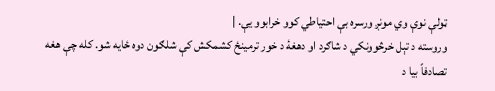ټولې نوې وي مونږ ورسره بې احتياطي کوو خرابوو يې. |
وروسته د تېل خرڅوونکي د شاګرد او دهغۀ د خور ترمينځ کشمکش کې شلګون دوه ځايه شو. کله چې هغه تصادفاً بيا د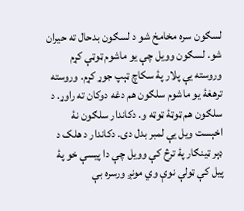لسګون سره مخامخ شو د لسګون بدحال ته حيران شو. لسګون وويل چې يو ماشوم ټوټې کړم وروسته يې پلار پۀ سکاچ ټېپ جوړ کړم. وروسته ترهغۀ يو ماشوم سلګون هم دغه دوکان ته راوړ. د سلګون هم ټوټۀ ټوټه و. دکاندار سلګون نۀ اخېست ويل يې لمبر بدل دی. دکاندار د هلک د ډېر ټينګار پۀ ترڅ کې وويل چې دا پيسې خو پۀ پيل کې ټولې نوې وي مونږ ورسره بې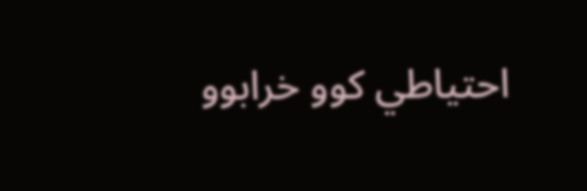احتياطي کوو خرابوو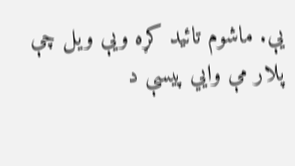يې. ماشوم تائيد کړه ويې ويل چې پلار مې وايي پيسې د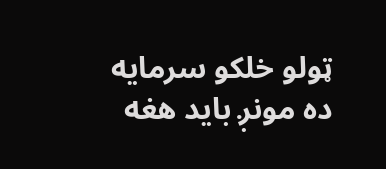ټولو خلکو سرمايه ده مونږ بايد هغه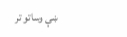ښې وساتو تر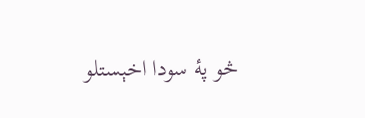څو پۀ سودا اخېستلو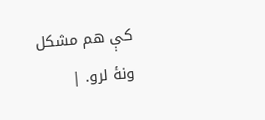کې هم مشکل ونۀ لرو. |